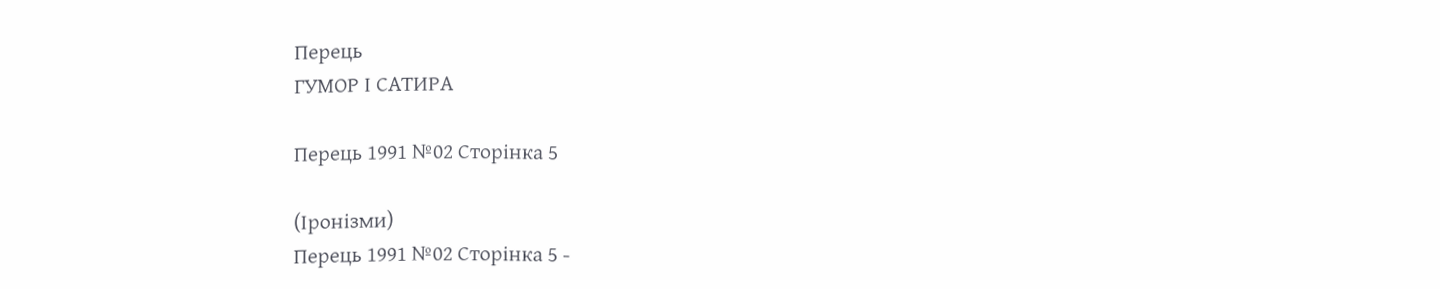Перець
ГУМОР І САТИРА

Перець 1991 №02 Сторінка 5

(Іронізми)
Перець 1991 №02 Сторінка 5 -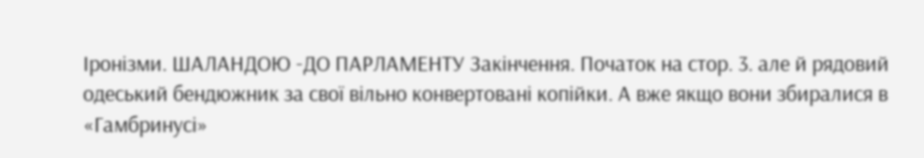Іронізми. ШАЛАНДОЮ -ДО ПАРЛАМЕНТУ Закінчення. Початок на стор. 3. але й рядовий одеський бендюжник за свої вільно конвертовані копійки. А вже якщо вони збиралися в «Гамбринусі»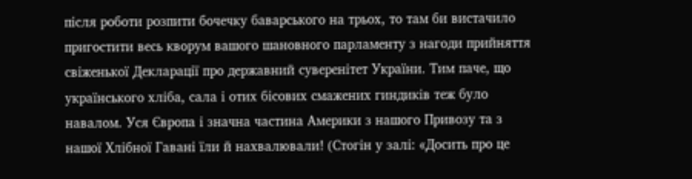після роботи розпити бочечку баварського на трьох, то там би вистачило пригостити весь кворум вашого шановного парламенту з нагоди прийняття свіженької Декларації про державний суверенітет України. Тим паче, що українського хліба, сала і отих бісових смажених гиндиків теж було навалом. Уся Європа і значна частина Америки з нашого Привозу та з нашої Хлібної Гавані їли й нахвалювали! (Стогін у залі: «Досить про це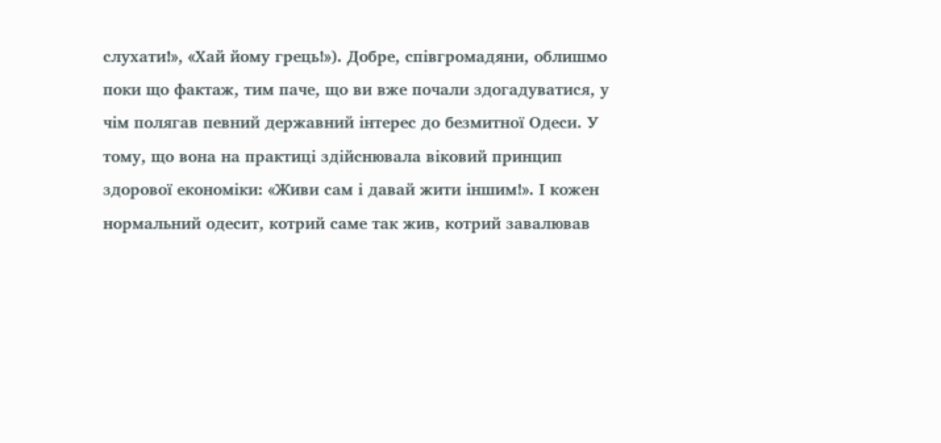слухати!», «Хай йому грець!»). Добре, співгромадяни, облишмо поки що фактаж, тим паче, що ви вже почали здогадуватися, у чім полягав певний державний інтерес до безмитної Одеси. У тому, що вона на практиці здійснювала віковий принцип здорової економіки: «Живи сам і давай жити іншим!». І кожен нормальний одесит, котрий саме так жив, котрий завалював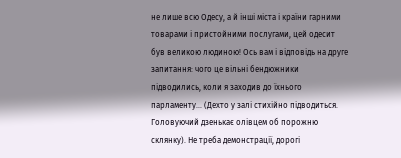не лише всю Одесу, а й інші міста і країни гарними товарами і пристойними послугами, цей одесит був великою людиною! Ось вам і відповідь на друге запитання: чого це вільні бендюжники підводились, коли я заходив до їхнього парламенту... (Дехто у залі стихійно підводиться. Головуючий дзенькає олівцем об порожню склянку). Не треба демонстрації, дорогі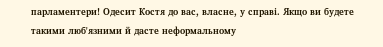парламентери! Одесит Костя до вас, власне, у справі. Якщо ви будете такими люб'язними й дасте неформальному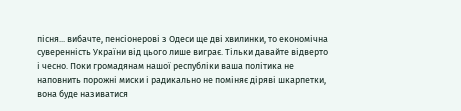пісня... вибачте, пенсіонерові з Одеси ще дві хвилинки, то економічна суверенність України від цього лише виграє. Тільки давайте відверто і чесно. Поки громадянам нашої республіки ваша політика не наповнить порожні миски і радикально не поміняє діряві шкарпетки, вона буде називатися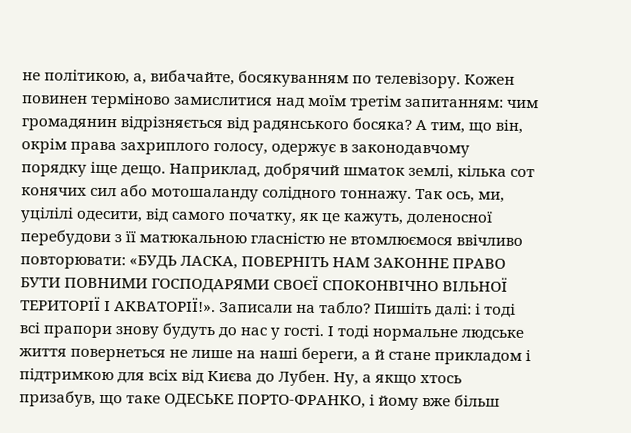не політикою, а, вибачайте, босякуванням по телевізору. Кожен повинен терміново замислитися над моїм третім запитанням: чим громадянин відрізняється від радянського босяка? А тим, що він, окрім права захриплого голосу, одержує в законодавчому порядку іще дещо. Наприклад, добрячий шматок землі, кілька сот конячих сил або мотошаланду солідного тоннажу. Так ось, ми, уцілілі одесити, від самого початку, як це кажуть, доленосної перебудови з її матюкальною гласністю не втомлюємося ввічливо повторювати: «БУДЬ ЛАСКА, ПОВЕРНІТЬ НАМ ЗАКОННЕ ПРАВО БУТИ ПОВНИМИ ГОСПОДАРЯМИ СВОЄЇ СПОКОНВІЧНО ВІЛЬНОЇ ТЕРИТОРІЇ І АКВАТОРІЇ!». Записали на табло? Пишіть далі: і тоді всі прапори знову будуть до нас у гості. І тоді нормальне людське життя повернеться не лише на наші береги, а й стане прикладом і підтримкою для всіх від Києва до Лубен. Ну, а якщо хтось призабув, що таке ОДЕСЬКЕ ПОРТО-ФРАНКО, і йому вже більш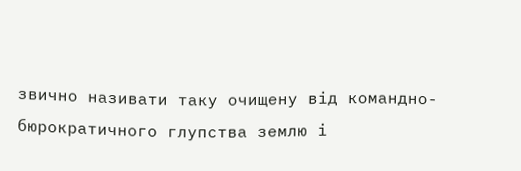звично називати таку очищену від командно-бюрократичного глупства землю і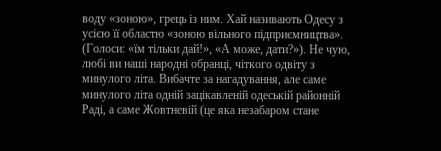воду «зоною», грець із ним. Хай називають Одесу з усією її областю «зоною вільного підприємництва». (Голоси: «їм тільки дай!», «А може, дати?»). Не чую, любі ви наші народні обранці, чіткого одвіту з минулого літа. Вибачте за нагадування, але саме минулого літа одній зацікавленій одеській районній Раді, а саме Жовтневій (це яка незабаром стане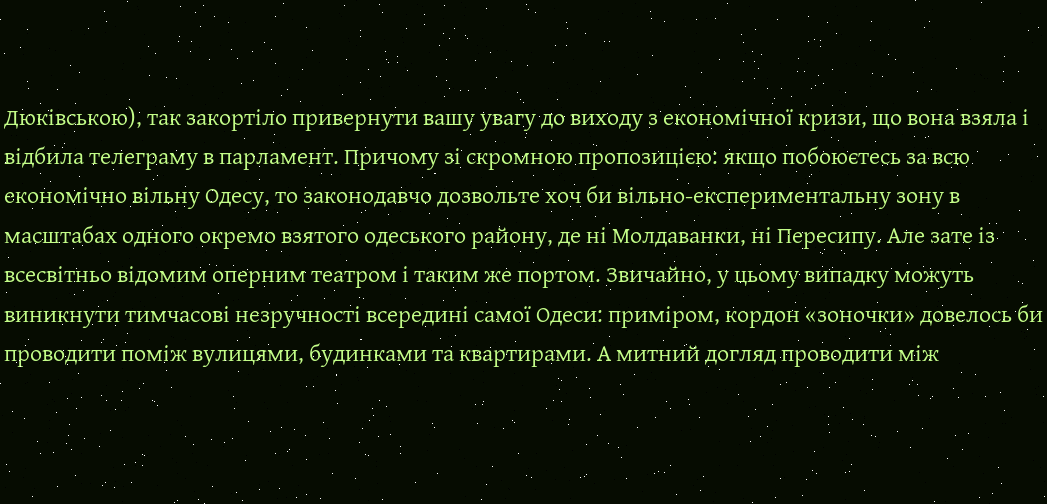Дюківською), так закортіло привернути вашу увагу до виходу з економічної кризи, що вона взяла і відбила телеграму в парламент. Причому зі скромною пропозицією: якщо побоюєтесь за всю економічно вільну Одесу, то законодавчо дозвольте хоч би вільно-експериментальну зону в масштабах одного окремо взятого одеського району, де ні Молдаванки, ні Пересипу. Але зате із всесвітньо відомим оперним театром і таким же портом. Звичайно, у цьому випадку можуть виникнути тимчасові незручності всередині самої Одеси: приміром, кордон «зоночки» довелось би проводити поміж вулицями, будинками та квартирами. А митний догляд проводити між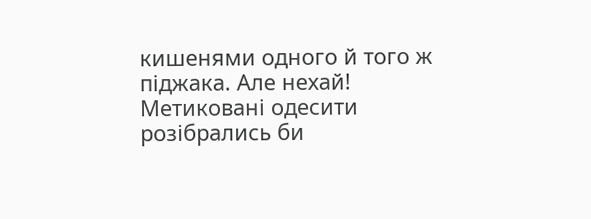кишенями одного й того ж піджака. Але нехай! Метиковані одесити розібрались би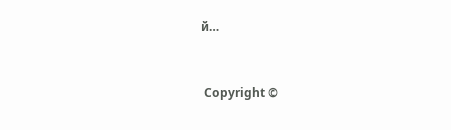й…


 Copyright ©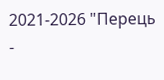2021-2026 "Перець -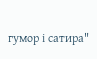гумор і сатира"